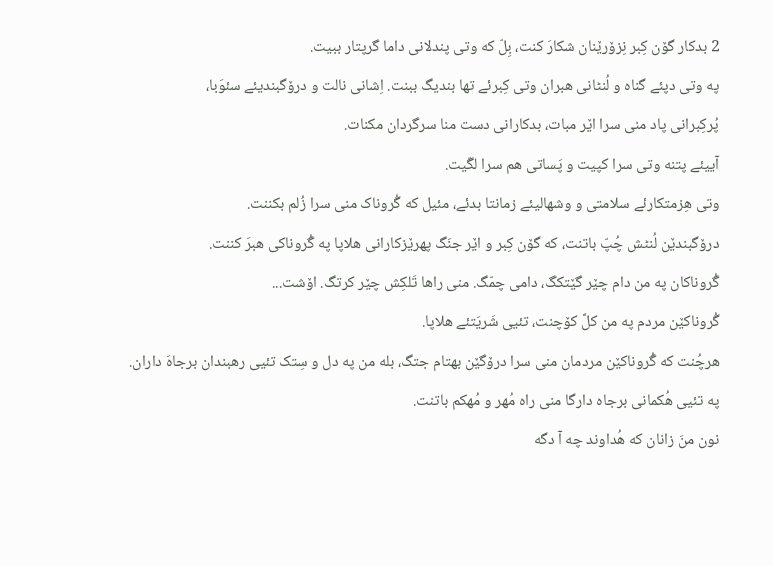2 بدکار گۆن کِبر نِزۆرێنان شکارَ کنت، بِلّ که وتی پندلانی داما گرپتار ببیت.
په وتی دپئے گناه و لُنٹانی هبران وتی کِبرئے تها بندیگ ببنت. اِشانی نالت و درۆگبندیئے سئوَبا،
پُرکِبرانی پاد منی سرا اێر مبات، بدکارانی دست منا سرگردان مکنات.
آییئے پتنه وتی سرا کپیت و پَساتی هم سرا لگّیت.
وتی هِزمتکارئے سلامتی و وشهالیئے زمانتا بدئے، مئیل که گُروناک منی سرا زُلم بکننت.
درۆگبندێن لُنٹش چُپّ باتنت، که گۆن کِبر و اێر جنَگ پهرێزکارانی هلاپا په گُروناکی هبرَ کننت.
گُروناکان په من دام چێر گێتکگ، دامی چمّگ. منی راها تَلکِش چێر کرتگ. اۆشت...
گُروناکێن مردم په من کلَّ کۆچنت، تئیی شَریَتئے هلاپا.
هرچُنت که گُروناکێن مردمان منی سرا درۆگێن بهتام جتگ، بله من په دل و سِتک تئیی رهبندان برجاهَ داران.
په تئیی هُکمانی برجاه دارگا منی راه مُهر و مُهکم باتنت.
نون منَ زانان که هُداوند چه آ دگه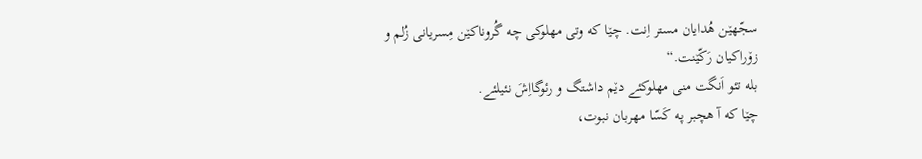سجّهێن هُدایان مستر اِنت. چێا که وتی مهلوکی چه گُروناکێن مِسریانی زُلم و زۆراکیان رَکّێنت.“
بله تئو اَنگت منی مهلوکئے دێم داشتگ و رئوگااِشَ نئیلئے.
چێا که آ هچبر په کَسّا مهربان نبوت،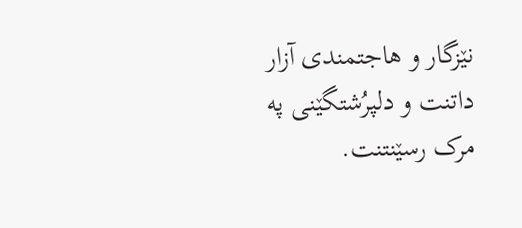نێزگار و هاجتمندی آزار داتنت و دلپرُشتگێنی په مرک رسێنتنت.